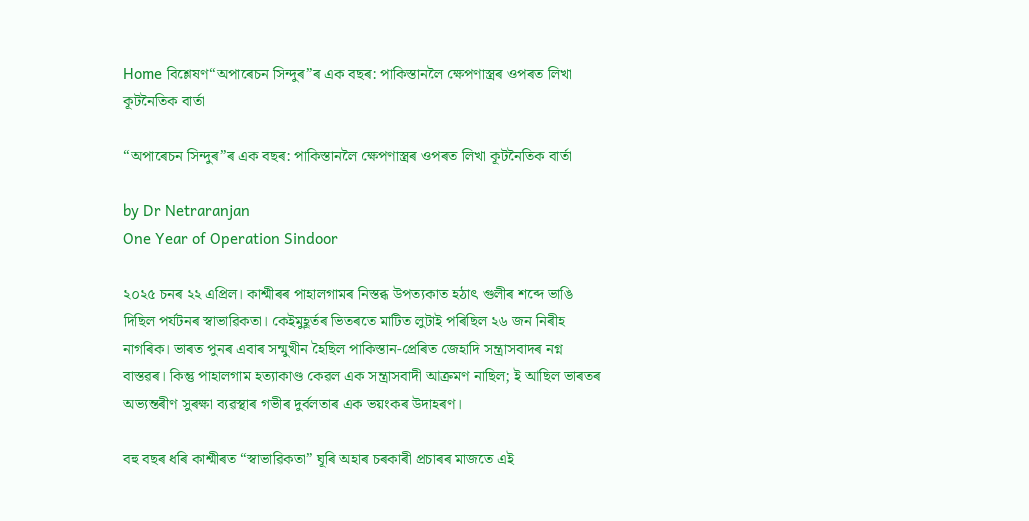Home বিশ্লেষণ“অপাৰেচন সিন্দুৰ”ৰ এক বছৰ: পাকিস্তানলৈ ক্ষেপণাস্ত্ৰৰ ওপৰত লিখা কূটনৈতিক বার্তা

“অপাৰেচন সিন্দুৰ”ৰ এক বছৰ: পাকিস্তানলৈ ক্ষেপণাস্ত্ৰৰ ওপৰত লিখা কূটনৈতিক বার্তা

by Dr Netraranjan
One Year of Operation Sindoor

২০২৫ চনৰ ২২ এপ্ৰিল। কাশ্মীৰৰ পাহালগামৰ নিস্তব্ধ উপত্যকাত হঠাৎ গুলীৰ শব্দে ভাঙি দিছিল পৰ্যটনৰ স্বাভাৱিকতা। কেইমুহূৰ্তৰ ভিতৰতে মাটিত লুটাই পৰিছিল ২৬ জন নিৰীহ নাগৰিক। ভাৰত পুনৰ এবাৰ সন্মুখীন হৈছিল পাকিস্তান-প্ৰেৰিত জেহাদি সন্ত্রাসবাদৰ নগ্ন বাস্তৱৰ। কিন্তু পাহালগাম হত্যাকাণ্ড কেৱল এক সন্ত্রাসবাদী আক্ৰমণ নাছিল; ই আছিল ভাৰতৰ অভ্যন্তৰীণ সুৰক্ষা ব্যৱস্থাৰ গভীৰ দুর্বলতাৰ এক ভয়ংকৰ উদাহৰণ।

বহু বছৰ ধৰি কাশ্মীৰত “স্বাভাৱিকতা” ঘূৰি অহাৰ চৰকাৰী প্রচাৰৰ মাজতে এই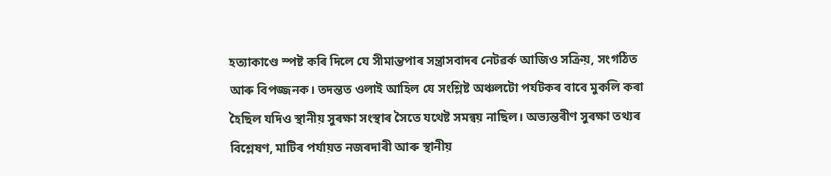হত্যাকাণ্ডে স্পষ্ট কৰি দিলে যে সীমান্তপাৰ সন্ত্রাসবাদৰ নেটৱৰ্ক আজিও সক্ৰিয়, সংগঠিত আৰু বিপজ্জনক। তদন্তত ওলাই আহিল যে সংশ্লিষ্ট অঞ্চলটো পৰ্যটকৰ বাবে মুকলি কৰা হৈছিল যদিও স্থানীয় সুৰক্ষা সংস্থাৰ সৈতে যথেষ্ট সমন্বয় নাছিল। অভ্যন্তৰীণ সুৰক্ষা তথ্যৰ বিশ্লেষণ, মাটিৰ পৰ্যায়ত নজৰদাৰী আৰু স্থানীয়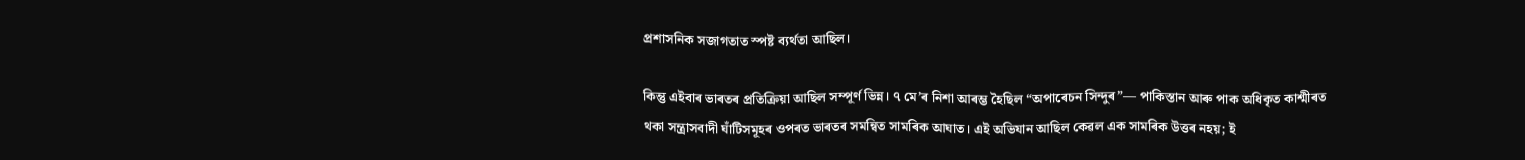প্রশাসনিক সজাগতাত স্পষ্ট ব্যৰ্থতা আছিল।

কিন্তু এইবাৰ ভাৰতৰ প্ৰতিক্ৰিয়া আছিল সম্পূৰ্ণ ভিন্ন। ৭ মে’ৰ নিশা আৰম্ভ হৈছিল “অপাৰেচন সিন্দুৰ”— পাকিস্তান আৰু পাক অধিকৃত কাশ্মীৰত থকা সন্ত্রাসবাদী ঘাঁটিসমূহৰ ওপৰত ভাৰতৰ সমন্বিত সামৰিক আঘাত। এই অভিযান আছিল কেৱল এক সামৰিক উত্তৰ নহয়; ই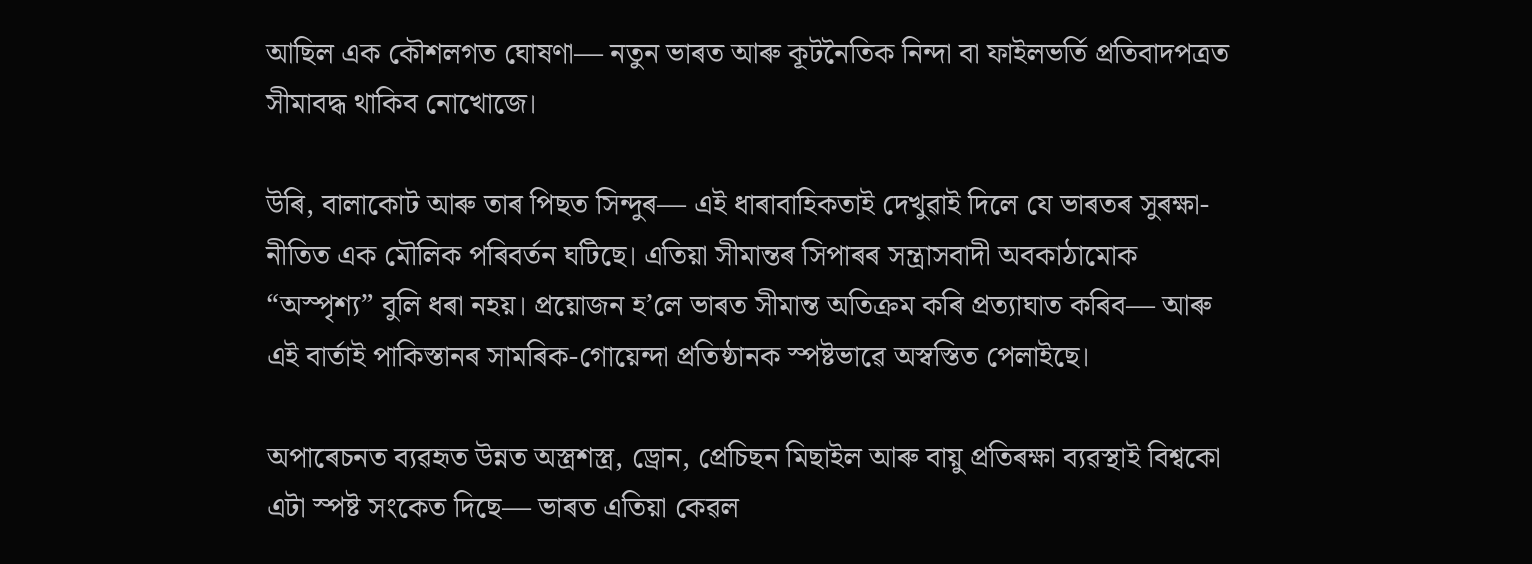আছিল এক কৌশলগত ঘোষণা— নতুন ভাৰত আৰু কূটনৈতিক নিন্দা বা ফাইলভর্তি প্রতিবাদপত্ৰত সীমাবদ্ধ থাকিব নোখোজে।

উৰি, বালাকোট আৰু তাৰ পিছত সিন্দুৰ— এই ধাৰাবাহিকতাই দেখুৱাই দিলে যে ভাৰতৰ সুৰক্ষা-নীতিত এক মৌলিক পৰিবর্তন ঘটিছে। এতিয়া সীমান্তৰ সিপাৰৰ সন্ত্রাসবাদী অবকাঠামোক “অস্পৃশ্য” বুলি ধৰা নহয়। প্ৰয়োজন হ’লে ভাৰত সীমান্ত অতিক্ৰম কৰি প্রত্যাঘাত কৰিব— আৰু এই বার্তাই পাকিস্তানৰ সামৰিক-গোয়েন্দা প্ৰতিষ্ঠানক স্পষ্টভাৱে অস্বস্তিত পেলাইছে।

অপাৰেচনত ব্যৱহৃত উন্নত অস্ত্ৰশস্ত্ৰ, ড্ৰোন, প্ৰেচিছন মিছাইল আৰু বায়ু প্ৰতিৰক্ষা ব্যৱস্থাই বিশ্বকো এটা স্পষ্ট সংকেত দিছে— ভাৰত এতিয়া কেৱল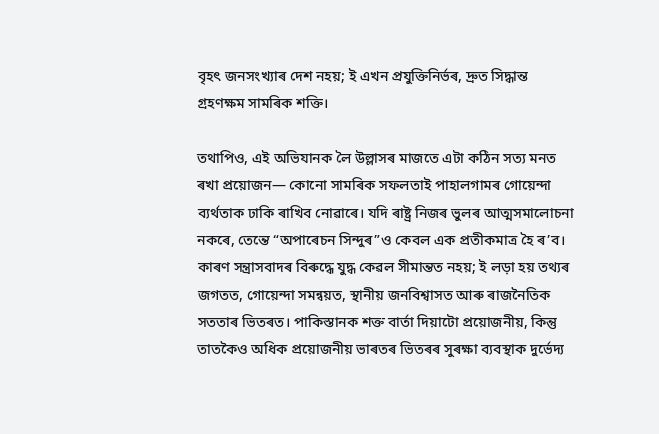বৃহৎ জনসংখ্যাৰ দেশ নহয়; ই এখন প্রযুক্তিনির্ভৰ, দ্রুত সিদ্ধান্ত গ্ৰহণক্ষম সামৰিক শক্তি।

তথাপিও, এই অভিযানক লৈ উল্লাসৰ মাজতে এটা কঠিন সত্য মনত ৰখা প্রয়োজন— কোনো সামৰিক সফলতাই পাহালগামৰ গোয়েন্দা ব্যৰ্থতাক ঢাকি ৰাখিব নোৱাৰে। যদি ৰাষ্ট্ৰ নিজৰ ভুলৰ আত্মসমালোচনা নকৰে, তেন্তে “অপাৰেচন সিন্দুৰ”ও কেবল এক প্রতীকমাত্র হৈ ৰ’ব। কাৰণ সন্ত্রাসবাদৰ বিৰুদ্ধে যুদ্ধ কেৱল সীমান্তত নহয়; ই লড়া হয় তথ্যৰ জগতত, গোয়েন্দা সমন্বয়ত, স্থানীয় জনবিশ্বাসত আৰু ৰাজনৈতিক সততাৰ ভিতৰত। পাকিস্তানক শক্ত বার্তা দিয়াটো প্রয়োজনীয়, কিন্তু তাতকৈও অধিক প্রয়োজনীয় ভাৰতৰ ভিতৰৰ সুৰক্ষা ব্যবস্থাক দুর্ভেদ্য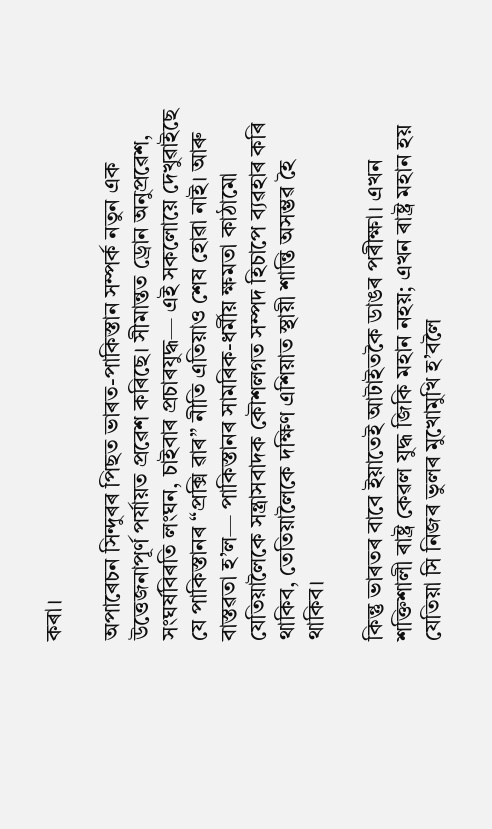কৰা।

অপাৰেচন সিন্দুৰৰ পিছত ভাৰত-পাকিস্তান সম্পর্ক নতুন এক উত্তেজনাপূর্ণ পর্যায়ত প্ৰৱেশ কৰিছে। সীমান্তত ড্ৰোন অনুপ্ৰৱেশ, সংঘর্ষবিৰতি লংঘন, চাইবাৰ প্ৰচাৰযুদ্ধ— এই সকলোয়ে দেখুৱাইছে যে পাকিস্তানৰ “প্ৰক্সি ৱাৰ” নীতি এতিয়াও শেষ হোৱা নাই। আৰু বাস্তৱতা হ’ল— পাকিস্তানৰ সামৰিক-ধর্মীয় ক্ষমতা কাঠামো যেতিয়ালৈকে সন্ত্রাসবাদক কৌশলগত সম্পদ হিচাপে ব্যৱহাৰ কৰি থাকিব, তেতিয়ালৈকে দক্ষিণ এশিয়াত স্থায়ী শান্তি অসম্ভৱ হৈ থাকিব।

কিন্তু ভাৰতৰ বাবে ইয়াতেই আটাইতকৈ ডাঙৰ পৰীক্ষা। এখন শক্তিশালী ৰাষ্ট্ৰ কেৱল যুদ্ধ জিকি মহান নহয়; এখন ৰাষ্ট্ৰ মহান হয় যেতিয়া সি নিজৰ ভুলৰ মুখোমুখি হ’বলৈ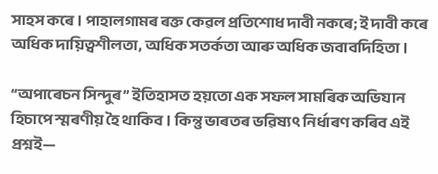সাহস কৰে। পাহালগামৰ ৰক্ত কেৱল প্রতিশোধ দাবী নকৰে; ই দাবী কৰে অধিক দায়িত্বশীলতা, অধিক সতর্কতা আৰু অধিক জবাবদিহিতা।

“অপাৰেচন সিন্দুৰ” ইতিহাসত হয়তো এক সফল সামৰিক অভিযান হিচাপে স্মৰণীয় হৈ থাকিব। কিন্তু ভাৰতৰ ভৱিষ্যৎ নিৰ্ধাৰণ কৰিব এই প্রশ্নই—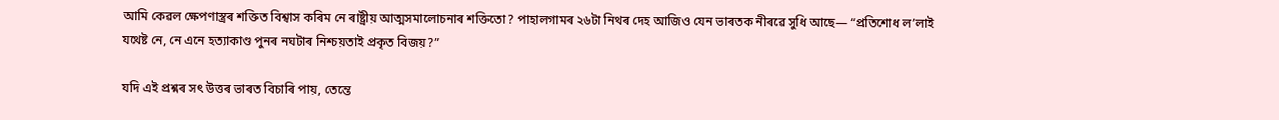আমি কেৱল ক্ষেপণাস্ত্ৰৰ শক্তিত বিশ্বাস কৰিম নে ৰাষ্ট্ৰীয় আত্মসমালোচনাৰ শক্তিতো? পাহালগামৰ ২৬টা নিথৰ দেহ আজিও যেন ভাৰতক নীৰৱে সুধি আছে— “প্ৰতিশোধ ল’লাই যথেষ্ট নে, নে এনে হত্যাকাণ্ড পুনৰ নঘটাৰ নিশ্চয়তাই প্রকৃত বিজয়?”

যদি এই প্রশ্নৰ সৎ উত্তৰ ভাৰত বিচাৰি পায়, তেন্তে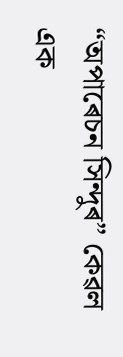“অপাৰেচন সিন্দুৰ” কেৱল এক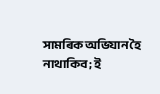সামৰিক অভিযান হৈ নাথাকিব; ই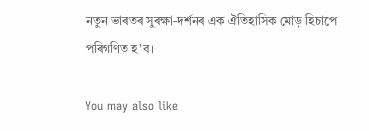নতুন ভাৰতৰ সুৰক্ষা-দৰ্শনৰ এক ঐতিহাসিক মোড় হিচাপে পৰিগণিত হ’ব।

You may also like